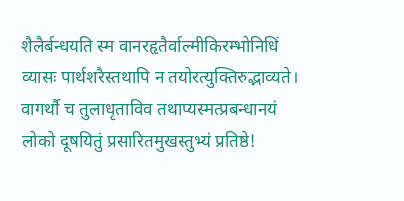शैलैर्बन्धयति स्म वानरहृतैर्वाल्मीकिरम्भोनिधिं
व्यासः पार्थशरैस्तथापि न तयोरत्युक्तिरुद्भाव्यते।
वागर्थौ च तुलाधृताविव तथाप्यस्मत्प्रबन्धानयं
लोको दूषयितुं प्रसारितमुखस्तुभ्यं प्रतिष्ठे!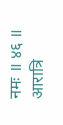नमः ॥ ४६ ॥
आरात्रि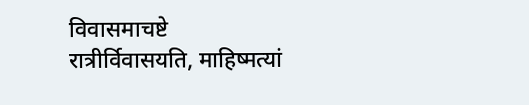विवासमाचष्टे रात्रीर्विवासयति, माहिष्मत्यां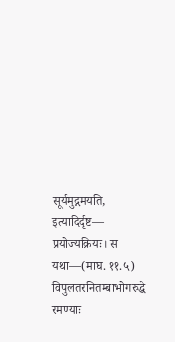सूर्यमुद्गमयति, इत्यादिर्दृष्ट— प्रयोज्यक्रियः। स यथा—(माघ. ११.५)
विपुलतरनितम्बाभोगरुद्धे रमण्याः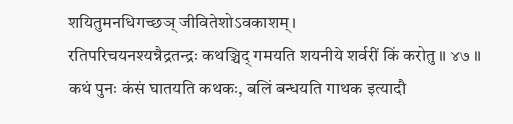शयितुमनधिगच्छञ् जीवितेशोऽवकाशम्।
रतिपरिचयनश्यन्नैद्रतन्द्रः कथञ्चिद् गमयति शयनीये शर्वरीं किं करोतु ॥ ४७ ॥
कथं पुनः कंसं घातयति कथकः, बलिं बन्धयति गाथक इत्यादौ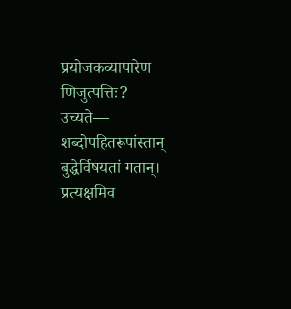प्रयोजकव्यापारेण णिजुत्पत्तिः? उच्यते—
शब्दोपहितरूपांस्तान् बुद्धेर्विषयतां गतान्।
प्रत्यक्षमिव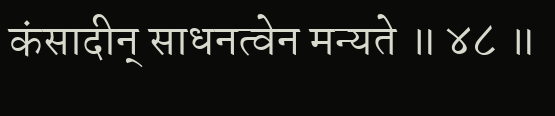कंसादीन् साधनत्वेन मन्यते ॥ ४८ ॥